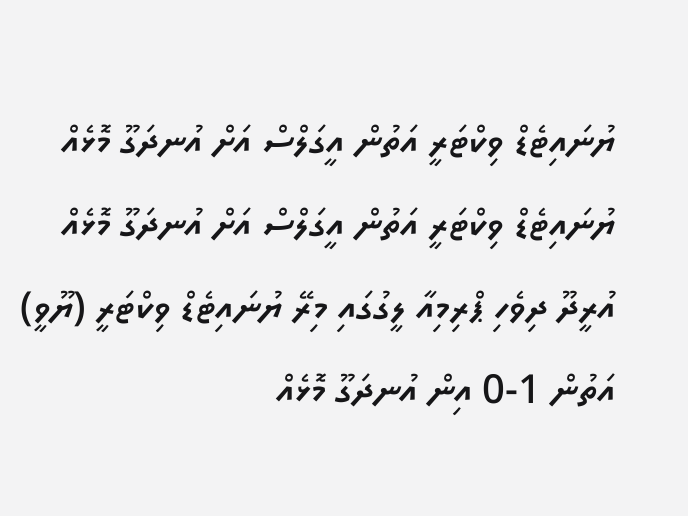ޔުނައިޓެޑް ވިކްޓަރީ އަތުން އީގަލްސް އަށް އުނދަގޫ މޮޅެއް
ޔުނައިޓެޑް ވިކްޓަރީ އަތުން އީގަލްސް އަށް އުނދަގޫ މޮޅެއް
އުރީދޫ ދިވެހި ޕްރިމިއާ ލީގުގައި މިރޭ ޔުނައިޓެޑް ވިކްޓަރީ (ޔޫވީ) އަތުން 1-0 އިން އުނދަގޫ މޮޅެއް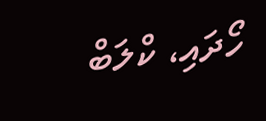ހޯދައި، ކްލަބް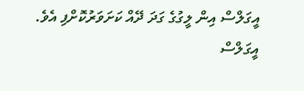އީގަލްސް އިން ލީގުގެ ގަދަ ދޭއް ކަށަވަރުކޮށްފި އެވެ.
އީގަލްސް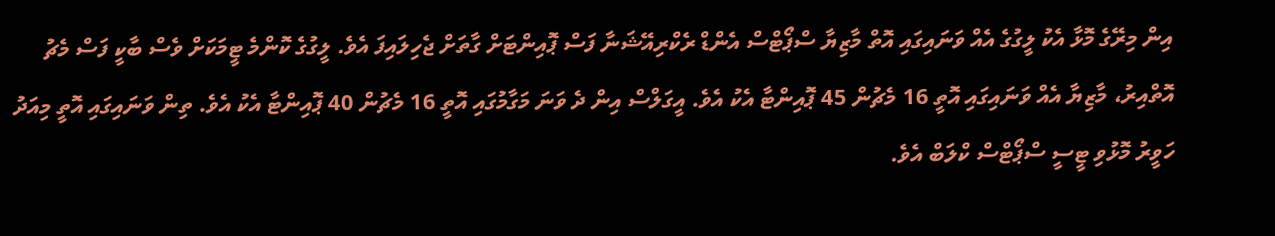އިން މިރޭގެ މޮޅާ އެކު ލީގުގެ އެއް ވަނައިގައި އޮތް މާޒިޔާ ސްޕޯޓްސް އެންޑް ރެކްރިއޭޝަނާ ފަސް ޕޮއިންޓަށް ގާތަށް ޖެހިލައިފަ އެވެ. ލީގުގެ ކޮންމެ ޓީމަކަށް ވެސް ބާކީ ފަސް މެޗު އޮތްއިރު، މާޒިޔާ އެއް ވަނައިގައި އޮތީ 16 މެޗުން 45 ޕޮއިންޓާ އެކު އެވެ. އީގަލްސް އިން ދެ ވަނަ މަގާމުގައި އޮތީ 16 މެޗުން 40 ޕޮއިންޓާ އެކު އެވެ. ތިން ވަނައިގައި އޮތީ މިއަދު ހަވީރު މޮޅުވި ޓީސީ ސްޕޯޓްސް ކްލަބް އެވެ.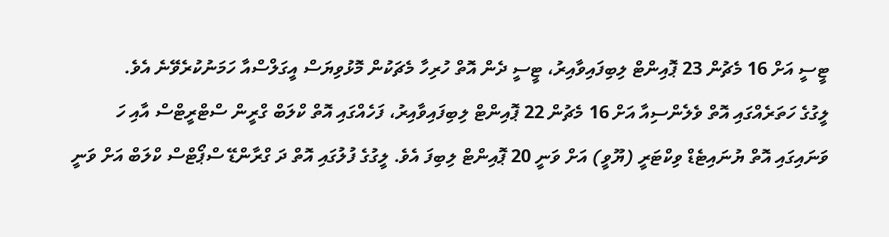ޓީސީ އަށް 16 މެޗުން 23 ޕޮއިންޓް ލިބިފައިވާއިރު، ޓީސީ ދެން އޮތް ހުރިހާ މެޗަކުން މޮޅުވިޔަސް އީގަލްސްއާ ހަމަނުކުރެވޭނެ އެވެ.
ލީގުގެ ހަތަރެއްގައި އޮތް ވެލެންސިއާ އަށް 16 މެޗުން 22 ޕޮއިންޓް ލިބިފައިވާއިރު، ފަހެއްގައި އޮތް ކްލަބް ގްރީން ސްޓްރީޓްސް އާއި ހަ ވަނައިގައި އޮތް ޔުނައިޓެޑް ވިކްޓަރީ (ޔޫވީ) އަށް ވަނީ 20 ޕޮއިންޓް ލިބިފަ އެވެ. ލީގުގެ ފުލުގައި އޮތް ދަ ގްރާންޑޭ ސްޕޯޓްސް ކްލަބް އަށް ވަނީ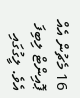16 މެޗުން އެއް ޕޮއިންޓް ލިބިފަ އެވެ. ލީގުގައި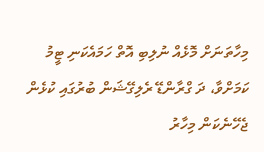މިހާތަނަށް މޮޅެއް ނުލިބި އޮތް ހަމައެކަނި ޓީމު ކަމަށްވާ، ދަ ގްރާންޑޭ ރެލިގޭޝަން ބުރުގައި ކުޅެން ޖެހޭނެކަން މިހާރު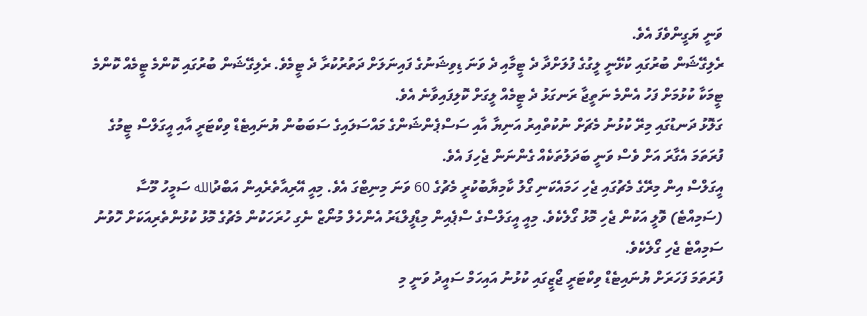ވަނީ ޔަގީންވެފަ އެވެ.
ރެލިގޭޝަން ބުރުގައި ކުޅޭނީ ލީގުގެ ފުލަށްދާ ދެ ޓީމާއި ދެ ވަނަ ޑިވިޝަނުގެ ފައިނަލަށް ދަތުރުކުރާ ދެ ޓީމެވެ. ރެލިގޭޝަން ބުރުގައި ކޮންމެ ޓީމެއް ކޮންމެ ޓީމަކާ ކުޅުމަށް ފަހު އެންމެ ނަތީޖާ ރަނގަޅު ދެ ޓީމެއް ލީގަށް ކޮލިފައިވާނެ އެވެ.
ގަލޮޅު ދަނޑުގައި މިރޭ ކުޅުނު މެޗަށް ނުކުތްއިރު އަނިޔާ އާއި ސަސްޕެންޝަންގެ މައްސަލައިގެ ސަބަބުން ޔުނައިޓެޑް ވިކްޓަރީ އާއި އީގަލްސް ޓީމުގެ ފުރަތަމަ އެގާރަ އަށް ވެސް ވަނީ ބަދަލުތަކެއް ގެންނަން ޖެހިފަ އެވެ.
އީގަލްސް އިން މިރޭގެ މެޗުގައި ޖެހި ހަމައެކަނި ގޯލު ކާމިޔާބުކުރީ މެޗުގެ 60 ވަނަ މިނިޓްގަ އެވެ. މިއީ އޭރިއާތެރެއިން އަބްދުالله ސަމީހު މޫސާ (ސަމިއްޓެ) ވޮލީ އަކުން ޖެހި މޮޅު ގޯލެކެވެ. މިއީ އީގަލްސްގެ ސްޕެއިން މިޑްފީލްޑަރު އެންހެލް މުނޯޒް ނެގި ހުރަހަކުން މެޗުގެ މޮޅު ކުޅުންތެރިއަކަށް ހޮވުނު ސަމިއްޓެ ޖެހި ގޯލެކެވެ.
ފުރަތަމަ ފަހަރަށް ޔުނައިޓެޑް ވިކްޓަރީ ޖޯޒީގައި ކުޅުނު އައިހަމް ސައީދު ވަނީ މި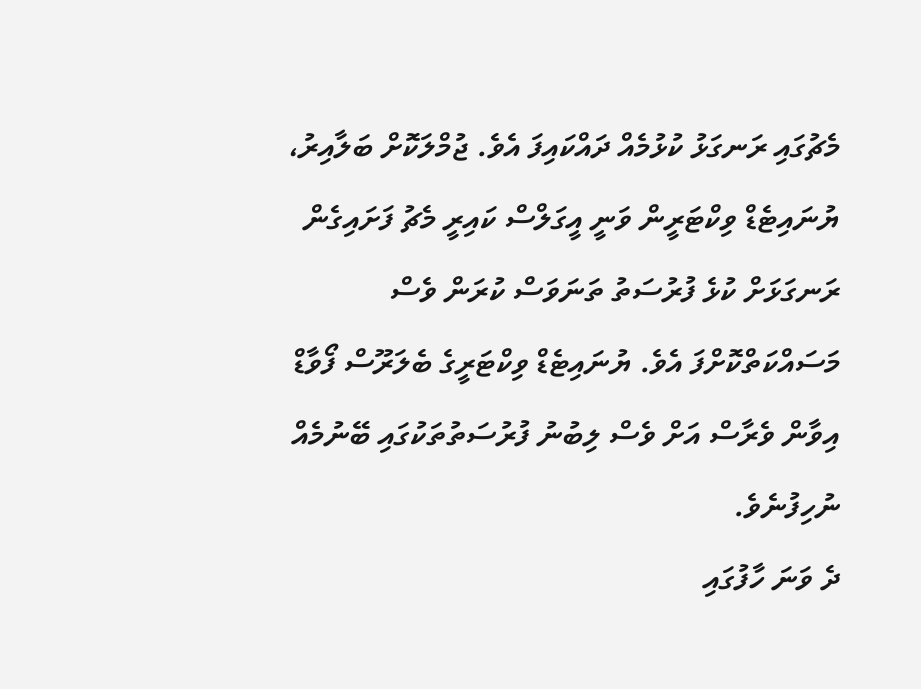މެޗުގައި ރަނގަޅު ކުޅުމެއް ދައްކައިފަ އެވެ. ޖުމްލަކޮށް ބަލާއިރު، ޔުނައިޓެޑް ވިކްޓަރީން ވަނީ އީގަލްސް ކައިރީ މެޗު ފަށައިގެން ރަނގަޅަށް ކުޅެ ފުރުސަތު ތަނަވަސް ކުރަން ވެސް މަސައްކަތްކޮށްފަ އެވެ. ޔުނައިޓެޑް ވިކްޓަރީގެ ބެލަރޫސް ފޯވާޑް އިވާން ވެރާސް އަށް ވެސް ލިބުނު ފުރުސަތުތަކުގައި ބޭނުމެއް ނުހިފުނެވެ.
ދެ ވަނަ ހާފުގައި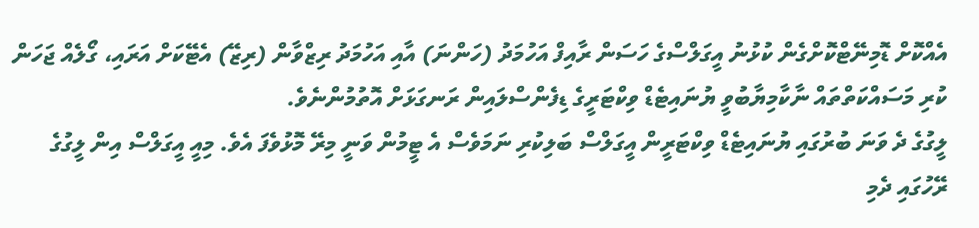އެއްކޮށް ޑޮމިނޭޓްކޮށްގެން ކުޅުނު އީގަލްސްގެ ހަސަން ރާއިފް އަހުމަދު (ހަންނަ) އާއި އަހުމަދު ރިޒްވާން (ރިޒޭ) އެޓޭކަށް އަރައި، ގޯލެއް ޖަހަން ކުރި މަސައްކަތްތައް ނާކާމިޔާބުވީ ޔުނައިޓެޑް ވިކްޓަރީގެ ޑިފެންސްލައިން ރަނގަޅަށް އޮތުމުންނެވެ.
ލީގުގެ ދެ ވަނަ ބުރުގައި ޔުނައިޓެޑް ވިކްޓަރީން އީގަލްސް ބަލިކުރި ނަމަވެސް އެ ޓީމުން ވަނީ މިރޭ މޮޅުވެފަ އެވެ. މިއީ އީގަލްސް އިން ލީގުގެ ރޭހުގައި ދެމި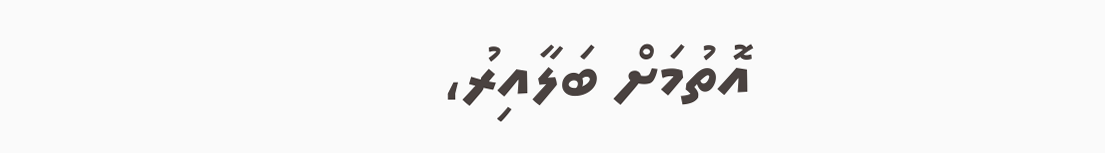އޮތުމަށް ބަލާއިރު،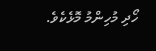ހޯދި މުހިންމު މޮޅެކެވެ.